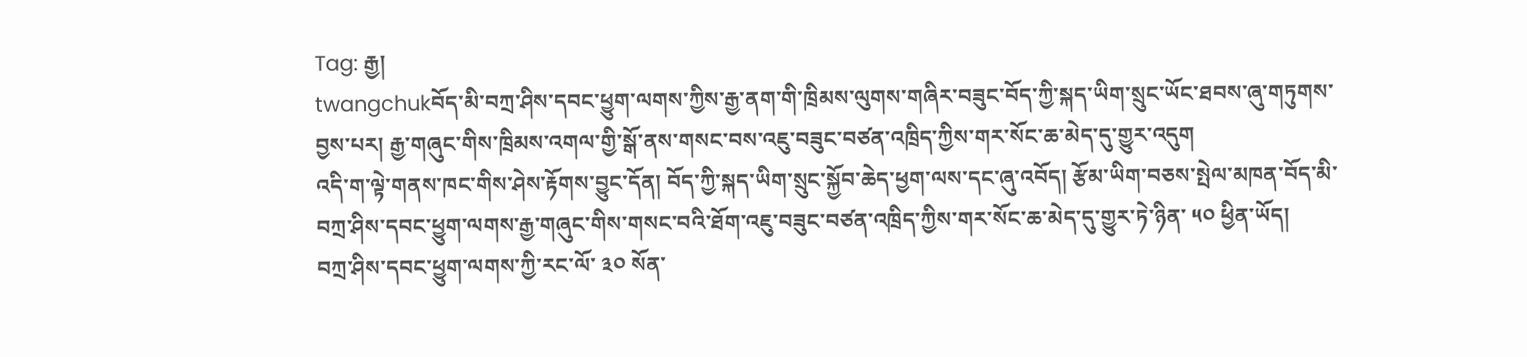Tag: རྒྱ།
twangchukབོད་མི་བཀྲ་ཤིས་དབང་ཕྱུག་ལགས་ཀྱིས་རྒྱ་ནག་གི་ཁྲིམས་ལུགས་གཞིར་བཟུང་བོད་ཀྱི་སྐད་ཡིག་སྲུང་ཡོང་ཐབས་ཞུ་གཏུགས་བྱས་པར། རྒྱ་གཞུང་གིས་ཁྲིམས་འགལ་གྱི་སྒོ་ནས་གསང་བས་འཇུ་བཟུང་བཙན་འཁྲིད་ཀྱིས་གར་སོང་ཆ་མེད་དུ་གྱུར་འདུག
འདི་ག་ལྟེ་གནས་ཁང་གིས་ཤེས་རྟོགས་བྱུང་དོན། བོད་ཀྱི་སྐད་ཡིག་སྲུང་སྐྱོབ་ཆེད་ཕྱག་ལས་དང་ཞུ་འབོད། རྩོམ་ཡིག་བཅས་སྤེལ་མཁན་བོད་མི་བཀྲ་ཤིས་དབང་ཕྱུག་ལགས་རྒྱ་གཞུང་གིས་གསང་བའི་ཐོག་འཇུ་བཟུང་བཙན་འཁྲིད་ཀྱིས་གར་སོང་ཆ་མེད་དུ་གྱུར་ཏེ་ཉིན་ ༥༠ ཕྱིན་ཡོད།
བཀྲ་ཤིས་དབང་ཕྱུག་ལགས་ཀྱི་རང་ལོ་ ༣༠ སོན་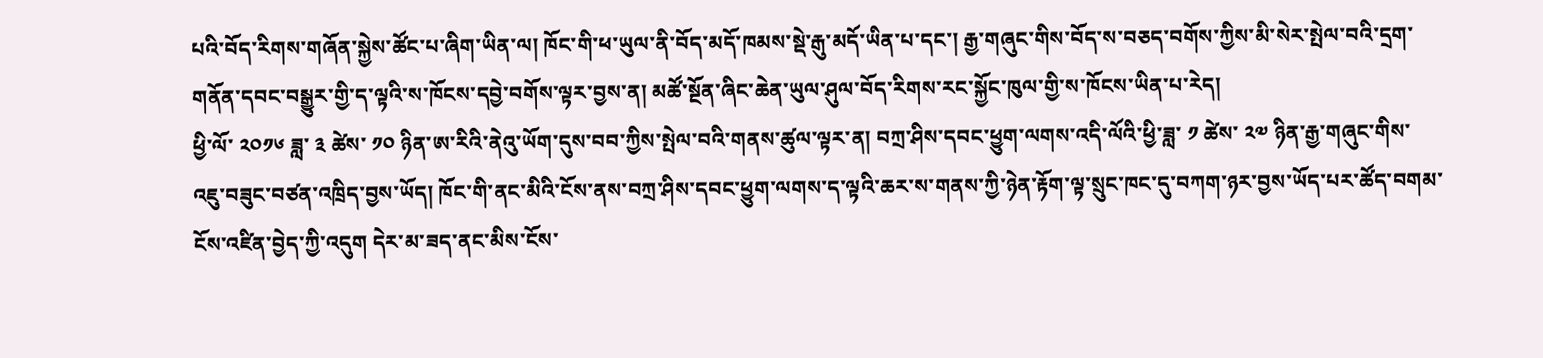པའི་བོད་རིགས་གཞོན་སྐྱེས་ཚོང་པ་ཞིག་ཡིན་ལ། ཁོང་གི་ཕ་ཡུལ་ནི་བོད་མདོ་ཁམས་སྡེ་རྒུ་མདོ་ཡིན་པ་དང་། རྒྱ་གཞུང་གིས་བོད་ས་བཅད་བགོས་ཀྱིས་མི་སེར་སྤེལ་བའི་དྲག་གནོན་དབང་བསྒྱུར་གྱི་ད་ལྟའི་ས་ཁོངས་དབྱེ་བགོས་ལྟར་བྱས་ན། མཚོ་སྔོན་ཞིང་ཆེན་ཡུལ་ཤུལ་བོད་རིགས་རང་སྐྱོང་ཁུལ་གྱི་ས་ཁོངས་ཡིན་པ་རེད།
ཕྱི་ལོ་ ༢༠༡༦ ཟླ་ ༣ ཚེས་ ༡༠ ཉིན་ཨ་རིའི་ནེའུ་ཡོག་དུས་བབ་ཀྱིས་སྤེལ་བའི་གནས་ཚུལ་ལྟར་ན། བཀྲ་ཤིས་དབང་ཕྱུག་ལགས་འདི་ལོའི་ཕྱི་ཟླ་ ༡ ཚེས་ ༢༧ ཉིན་རྒྱ་གཞུང་གིས་འཇུ་བཟུང་བཙན་འཁྲིད་བྱས་ཡོད། ཁོང་གི་ནང་མིའི་ངོས་ནས་བཀྲ་ཤིས་དབང་ཕྱུག་ལགས་ད་ལྟའི་ཆར་ས་གནས་ཀྱི་ཉེན་རྟོག་ལྟ་སྲུང་ཁང་དུ་བཀག་ཉར་བྱས་ཡོད་པར་ཚོད་བགམ་ངོས་འཛིན་བྱེད་ཀྱི་འདུག དེར་མ་ཟད་ནང་མིས་ངོས་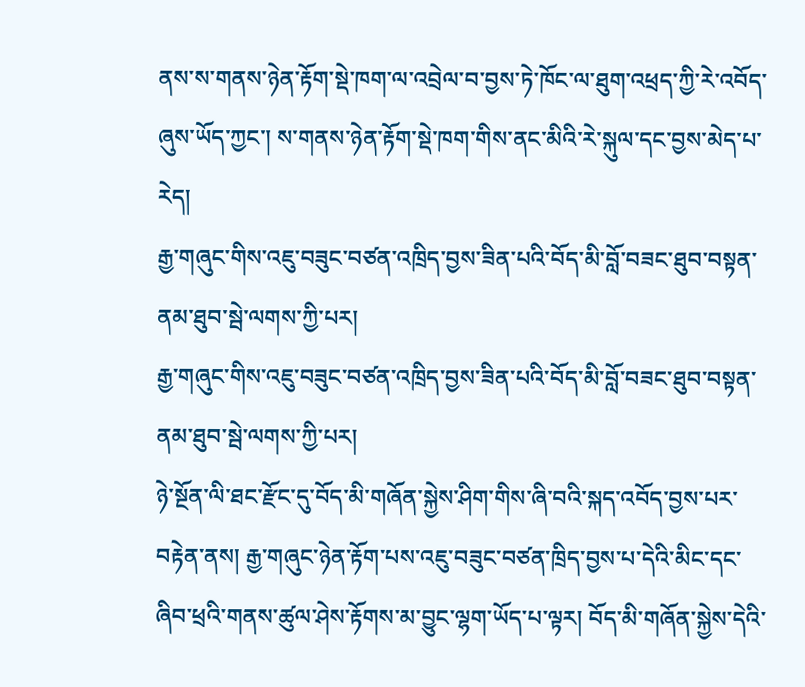ནས་ས་གནས་ཉེན་རྟོག་སྡེ་ཁག་ལ་འབྲེལ་བ་བྱས་ཏེ་ཁོང་ལ་ཐུག་འཕྲད་ཀྱི་རེ་འབོད་ཞུས་ཡོད་ཀྱང་། ས་གནས་ཉེན་རྟོག་སྡེ་ཁག་གིས་ནང་མིའི་རེ་སྐུལ་དང་བྱས་མེད་པ་རེད།
རྒྱ་གཞུང་གིས་འཇུ་བཟུང་བཙན་འཁྲིད་བྱས་ཟིན་པའི་བོད་མི་བློ་བཟང་ཐུབ་བསྟན་ནམ་ཐུབ་སྦེ་ལགས་ཀྱི་པར།
རྒྱ་གཞུང་གིས་འཇུ་བཟུང་བཙན་འཁྲིད་བྱས་ཟིན་པའི་བོད་མི་བློ་བཟང་ཐུབ་བསྟན་ནམ་ཐུབ་སྦེ་ལགས་ཀྱི་པར།
ཉེ་སྔོན་ལི་ཐང་རྫོང་དུ་བོད་མི་གཞོན་སྐྱེས་ཤིག་གིས་ཞི་བའི་སྐད་འབོད་བྱས་པར་བརྟེན་ནས། རྒྱ་གཞུང་ཉེན་རྟོག་པས་འཇུ་བཟུང་བཙན་ཁྲིད་བྱས་པ་དེའི་མིང་དང་ཞིབ་ཕྲའི་གནས་ཚུལ་ཤེས་རྟོགས་མ་བྱུང་ལྷག་ཡོད་པ་ལྟར། བོད་མི་གཞོན་སྐྱེས་དེའི་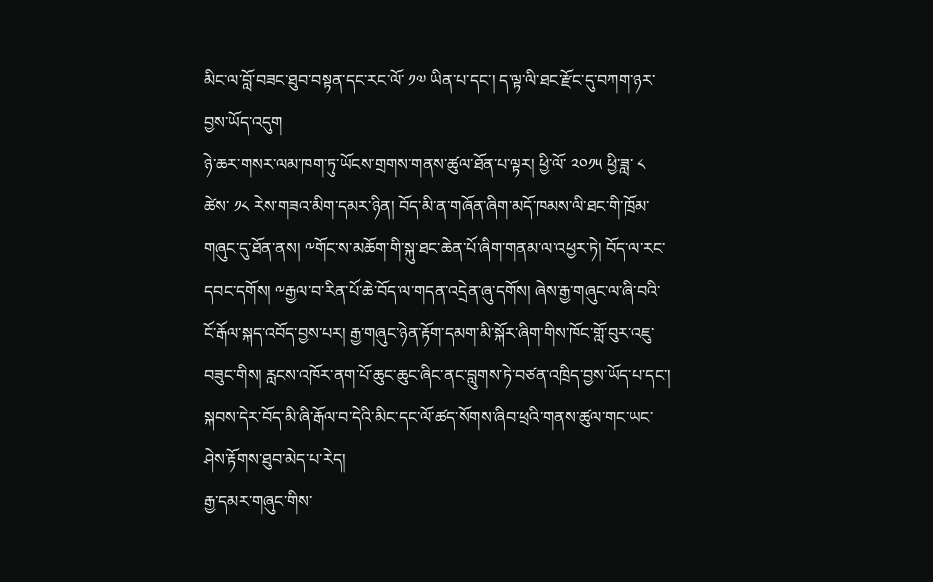མིང་ལ་བློ་བཟང་ཐུབ་བསྟན་དང་རང་ལོ་ ༡༧ ཡིན་པ་དང་། ད་ལྟ་ལི་ཐང་རྫོང་དུ་བཀག་ཉར་བྱས་ཡོད་འདུག
ཉེ་ཆར་གསར་ལམ་ཁག་ཏུ་ཡོངས་གྲགས་གནས་ཚུལ་ཐོན་པ་ལྟར། ཕྱི་ལོ་ ༢༠༡༥ ཕྱི་ཟླ་ ༨ ཚེས་ ༡༨ རེས་གཟའ་མིག་དམར་ཉིན། བོད་མི་ན་གཞོན་ཞིག་མདོ་ཁམས་ལི་ཐང་གི་ཁྲོམ་གཞུང་དུ་ཐོན་ནས། ༸གོང་ས་མཆོག་གི་སྐུ་ཐང་ཆེན་པོ་ཞིག་གནམ་ལ་འཕྱར་ཏེ། བོད་ལ་རང་དབང་དགོས། ༸རྒྱལ་བ་རིན་པོ་ཆེ་བོད་ལ་གདན་འདྲེན་ཞུ་དགོས། ཞེས་རྒྱ་གཞུང་ལ་ཞི་བའི་ངོ་རྒོལ་སྐད་འབོད་བྱས་པར། རྒྱ་གཞུང་ཉེན་རྟོག་དམག་མི་སྐོར་ཞིག་གིས་ཁོང་གློ་བུར་འཇུ་བཟུང་གིས། རླངས་འཁོར་ནག་པོ་ཆུང་ཆུང་ཞིང་ནང་བླུགས་ཏེ་བཙན་འཁྲིད་བྱས་ཡོད་པ་དང་། སྐབས་དེར་བོད་མི་ཞི་རྒོལ་བ་དེའི་མིང་དང་ལོ་ཚད་སོགས་ཞིབ་ཕྲའི་གནས་ཚུལ་གང་ཡང་ཤེས་རྟོགས་ཐུབ་མེད་པ་རེད།
རྒྱ་དམར་གཞུང་གིས་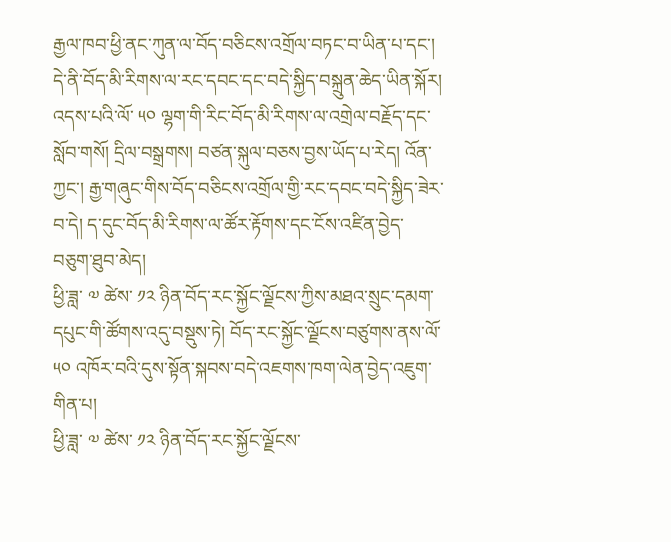རྒྱལ་ཁབ་ཕྱི་ནང་ཀུན་ལ་བོད་བཅིངས་འགྲོལ་བཏང་བ་ཡིན་པ་དང་། དེ་ནི་བོད་མི་རིགས་ལ་རང་དབང་དང་བདེ་སྐྱིད་བསྐྲུན་ཆེད་ཡིན་སྐོར། འདས་པའི་ལོ་ ༥༠ ལྷག་གི་རིང་བོད་མི་རིགས་ལ་འགྲེལ་བརྗོད་དང་སློབ་གསོ། དྲིལ་བསྒྲགས། བཙན་སྐུལ་བཅས་བྱས་ཡོད་པ་རེད། འོན་ཀྱང་། རྒྱ་གཞུང་གིས་བོད་བཅིངས་འགྲོལ་གྱི་རང་དབང་བདེ་སྐྱིད་ཟེར་བ་དེ། ད་དུང་བོད་མི་རིགས་ལ་ཚོར་རྟོགས་དང་ངོས་འཛིན་བྱེད་བཅུག་ཐུབ་མེད།
ཕྱི་ཟླ་ ༧ ཚེས་ ༡༢ ཉིན་བོད་རང་སྐྱོང་ལྗོངས་ཀྱིས་མཐའ་སྲུང་དམག་དཔུང་གི་ཚོགས་འདུ་བསྡུས་ཏེ། བོད་རང་སྐྱོང་ལྗོངས་བཙུགས་ནས་ལོ་ ༥༠ འཁོར་བའི་དུས་སྟོན་སྐབས་བདེ་འཇགས་ཁག་ལེན་བྱེད་འཇུག་གིན་པ།
ཕྱི་ཟླ་ ༧ ཚེས་ ༡༢ ཉིན་བོད་རང་སྐྱོང་ལྗོངས་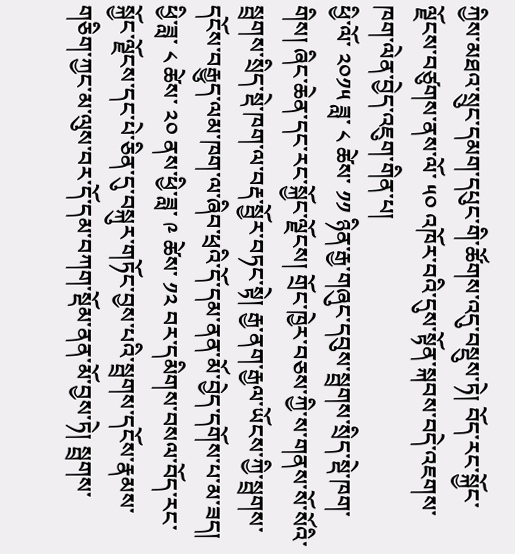ཀྱིས་མཐའ་སྲུང་དམག་དཔུང་གི་ཚོགས་འདུ་བསྡུས་ཏེ། བོད་རང་སྐྱོང་ལྗོངས་བཙུགས་ནས་ལོ་ ༥༠ འཁོར་བའི་དུས་སྟོན་སྐབས་བདེ་འཇགས་ཁག་ལེན་བྱེད་འཇུག་གིན་པ།
ཕྱི་ལོ་ ༢༠༡༥ ཟླ་ ༨ ཚེས་ ༡༡ ཉིན་རྒྱ་གཞུང་དབུས་སྦྲགས་སྲིད་སྡེ་ཁག་གིས། ཞིང་ཆེན་དང་རང་སྐྱོང་ལྗོངས། གྲོང་ཁྱེར་བཅས་ཀྱི་ས་གནས་སོ་སོའི་སྦྲགས་སྲིད་སྡེ་ཁག་ལ་བརྡ་སྦྱོར་བཏང་སྟེ། རྒྱ་ནག་རྒྱལ་ཡོངས་ཀྱི་སྦྲགས་དངོས་བརྒྱུད་ལམ་ཁག་ལ་ཞིབ་ཕྲའི་དོ་དམ་ནན་མོ་བྱེད་དགོས་པ་མ་ཟད། ཕྱི་ཟླ་ ༨ ཚེས་ ༢༠ ནས་ཕྱི་ཟླ་ ༩ ཚེས་ ༡༢ བར་དམིགས་བསལ་བོད་རང་སྐྱོང་ལྗོངས་དང་པེ་ཅིན་དུ་བསྐུར་གཏོང་བྱས་པའི་སྦྲགས་དངོས་རྣམས་གཅིག་ཀྱང་མ་ལུས་བར་དོ་དམ་བཀག་སྡོམ་ནན་མོ་བྱས་ཏེ། སྦྲགས་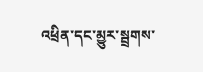འཕྲིན་དང་མྱུར་སྦྲགས་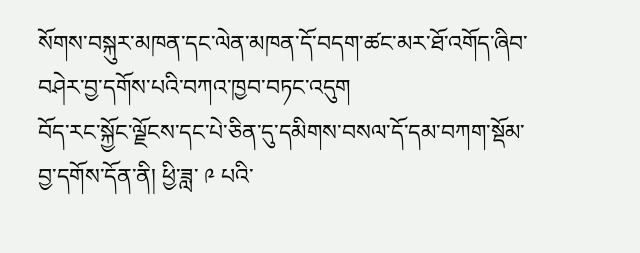སོགས་བསྐུར་མཁན་དང་ལེན་མཁན་དོ་བདག་ཚང་མར་ཐོ་འགོད་ཞིབ་བཤེར་བྱ་དགོས་པའི་བཀའ་ཁྱབ་བཏང་འདུག
བོད་རང་སྐྱོང་ལྗོངས་དང་པེ་ཅིན་དུ་དམིགས་བསལ་དོ་དམ་བཀག་སྡོམ་བྱ་དགོས་དོན་ནི། ཕྱི་ཟླ་ ༩ པའི་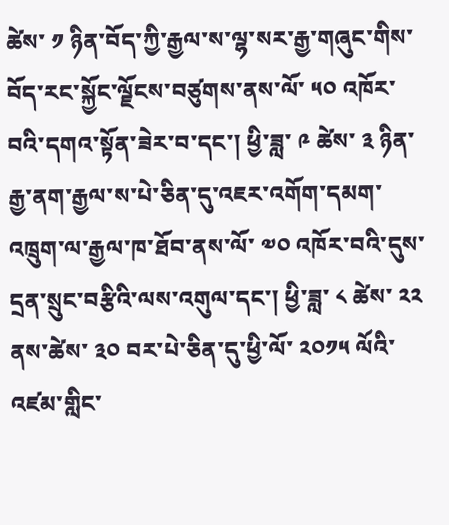ཚེས་ ༡ ཉིན་བོད་ཀྱི་རྒྱལ་ས་ལྷ་སར་རྒྱ་གཞུང་གིས་བོད་རང་སྐྱོང་ལྗོངས་བཙུགས་ནས་ལོ་ ༥༠ འཁོར་བའི་དགའ་སྟོན་ཟེར་བ་དང་། ཕྱི་ཟླ་ ༩ ཚེས་ ༣ ཉིན་རྒྱ་ནག་རྒྱལ་ས་པེ་ཅིན་དུ་འཇར་འགོག་དམག་འཁྲུག་ལ་རྒྱལ་ཁ་ཐོབ་ནས་ལོ་ ༧༠ འཁོར་བའི་དུས་དྲན་སྲུང་བརྩིའི་ལས་འགུལ་དང་། ཕྱི་ཟླ་ ༨ ཚེས་ ༢༢ ནས་ཚེས་ ༣༠ བར་པེ་ཅིན་དུ་ཕྱི་ལོ་ ༢༠༡༥ ལོའི་འཛམ་གླིང་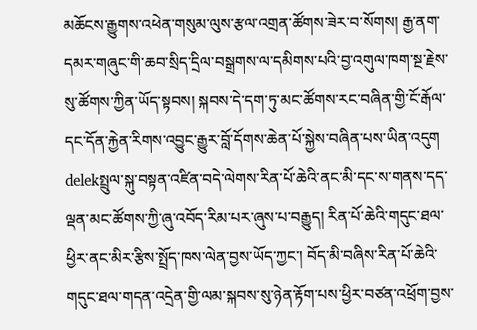མཆོངས་རྒྱུགས་འཕེན་གསུམ་ལུས་རྩལ་འགྲན་ཚོགས་ཟེར་བ་སོགས། རྒྱ་ནག་དམར་གཞུང་གི་ཆབ་སྲིད་དྲིལ་བསྒྲགས་ལ་དམིགས་པའི་བྱ་འགུལ་ཁག་སྔ་རྗེས་སུ་ཚོགས་ཀྱིན་ཡོད་སྟབས། སྐབས་དེ་དག་ཏུ་མང་ཚོགས་རང་བཞིན་གྱི་ངོ་རྒོལ་དང་དོན་རྐྱེན་རིགས་འབྱུང་རྒྱུར་བློ་དོགས་ཆེན་པོ་སྐྱེས་བཞིན་པས་ཡིན་འདུག
delekསྤྲུལ་སྐུ་བསྟན་འཛིན་བདེ་ལེགས་རིན་པོ་ཆེའི་ནང་མི་དང་ས་གནས་དད་ལྡན་མང་ཚོགས་ཀྱི་ཞུ་འབོད་རིམ་པར་ཞུས་པ་བརྒྱུད། རིན་པོ་ཆེའི་གདུང་ཐལ་ཕྱིར་ནང་མིར་རྩིས་སྤྲོད་ཁས་ལེན་བྱས་ཡོད་ཀྱང་། བོད་མི་བཞིས་རིན་པོ་ཆེའི་གདུང་ཐལ་གདན་འདྲེན་གྱི་ལམ་སྐབས་སུ་ཉེན་རྟོག་པས་ཕྱིར་བཙན་འཕྲོག་བྱས་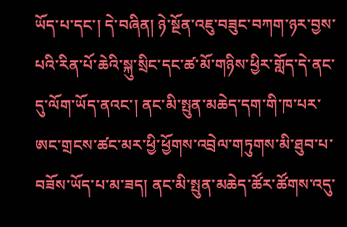ཡོད་པ་དང་། དེ་བཞིན། ཉེ་སྔོན་འཇུ་བཟུང་བཀག་ཉར་བྱས་པའི་རིན་པོ་ཆེའི་སྐུ་སྲིང་དང་ཚ་མོ་གཉིས་ཕྱིར་གློད་དེ་ནང་དུ་ལོག་ཡོད་ནའང་། ནང་མི་སྤུན་མཆེད་དག་གི་ཁ་པར་ཨང་གྲངས་ཚང་མར་ཕྱི་ཕྱོགས་འབྲེལ་གཏུགས་མི་ཐུབ་པ་བཟོས་ཡོད་པ་མ་ཟད། ནང་མི་སྤུན་མཆེད་ཚོར་ཚོགས་འདུ་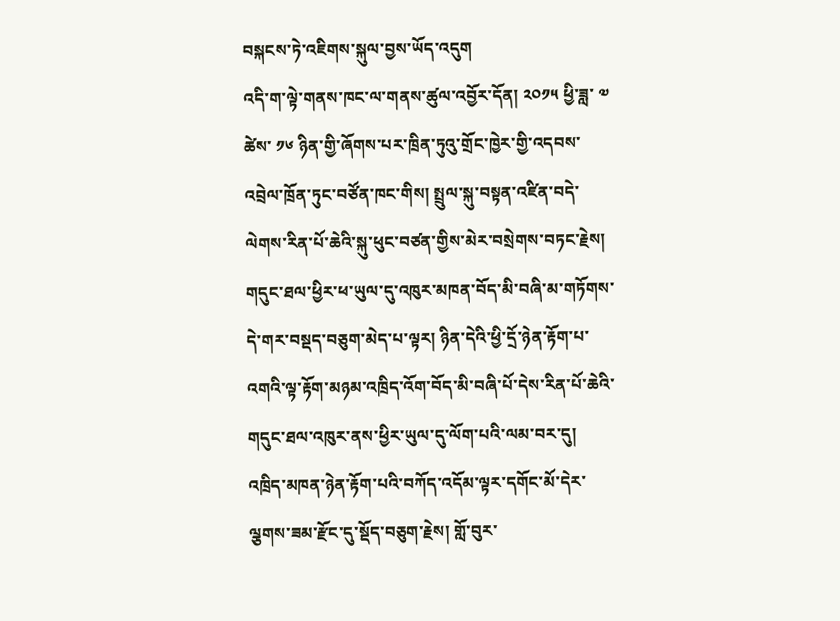བསྐངས་ཏེ་འཇིགས་སྐུལ་བྱས་ཡོད་འདུག
འདི་ག་ལྟེ་གནས་ཁང་ལ་གནས་ཚུལ་འབྱོར་དོན། ༢༠༡༥ ཕྱི་ཟླ་ ༧ ཚེས་ ༡༦ ཉིན་གྱི་ཞོགས་པར་ཁྲིན་ཏུའུ་གྲོང་ཁྱེར་གྱི་འདབས་འབྲེལ་ཁྲོན་ཏུང་བཙོན་ཁང་གིས། སྤྲུལ་སྐུ་བསྟན་འཛིན་བདེ་ལེགས་རིན་པོ་ཆེའི་སྐུ་ཕུང་བཙན་གྱིས་མེར་བསྲེགས་བཏང་རྗེས། གདུང་ཐལ་ཕྱིར་ཕ་ཡུལ་དུ་འཁུར་མཁན་བོད་མི་བཞི་མ་གཏོགས་དེ་གར་བསྡད་བཅུག་མེད་པ་ལྟར། ཉིན་དེའི་ཕྱི་དྲོ་ཉེན་རྟོག་པ་འགའི་ལྟ་རྟོག་མཉམ་འཁྲིད་འོག་བོད་མི་བཞི་པོ་དེས་རིན་པོ་ཆེའི་གདུང་ཐལ་འཁུར་ནས་ཕྱིར་ཡུལ་དུ་ལོག་པའི་ལམ་བར་དུ། འཁྲིད་མཁན་ཉེན་རྟོག་པའི་བཀོད་འདོམ་ལྟར་དགོང་མོ་དེར་ལྕགས་ཟམ་རྫོང་དུ་སྡོད་བཅུག་རྗེས། གློ་བུར་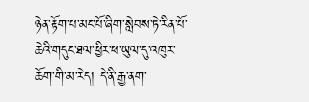ཉེན་རྟོག་པ་མང་པོ་ཞིག་སླེབས་ཏེ་རིན་པོ་ཆེའི་གདུང་ཐལ་ཕྱིར་ཕ་ཡུལ་དུ་འཁུར་ཆོག་གི་མ་རེད། དེ་ནི་རྒྱ་ནག་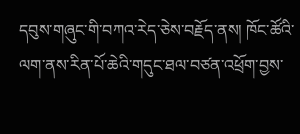དབུས་གཞུང་གི་བཀའ་རེད་ཅེས་བརྗོད་ནས། ཁོང་ཚོའི་ལག་ནས་རིན་པོ་ཆེའི་གདུང་ཐལ་བཙན་འཕྲོག་བྱས་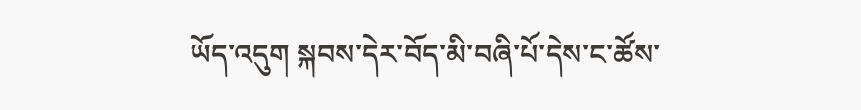ཡོད་འདུག སྐབས་དེར་བོད་མི་བཞི་པོ་དེས་ང་ཚོས་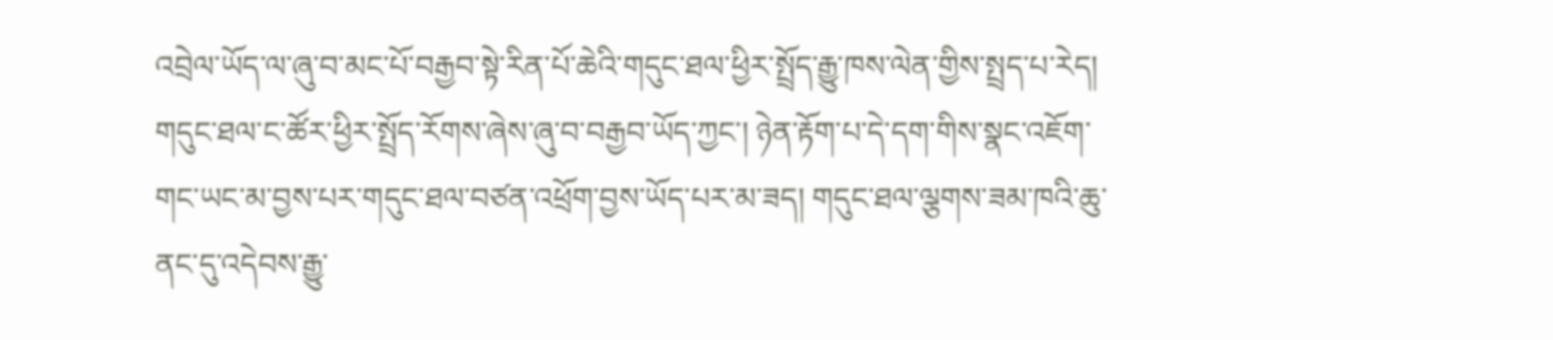འབྲེལ་ཡོད་ལ་ཞུ་བ་མང་པོ་བརྒྱབ་སྟེ་རིན་པོ་ཆེའི་གདུང་ཐལ་ཕྱིར་སྤྲོད་རྒྱུ་ཁས་ལེན་གྱིས་སྤྲད་པ་རེད། གདུང་ཐལ་ང་ཚོར་ཕྱིར་སྤྲོད་རོགས་ཞེས་ཞུ་བ་བརྒྱབ་ཡོད་ཀྱང་། ཉེན་རྟོག་པ་དེ་དག་གིས་སྣང་འཇོག་གང་ཡང་མ་བྱས་པར་གདུང་ཐལ་བཙན་འཕྲོག་བྱས་ཡོད་པར་མ་ཟད། གདུང་ཐལ་ལྕགས་ཟམ་ཁའི་ཆུ་ནང་དུ་འདེབས་རྒྱུ་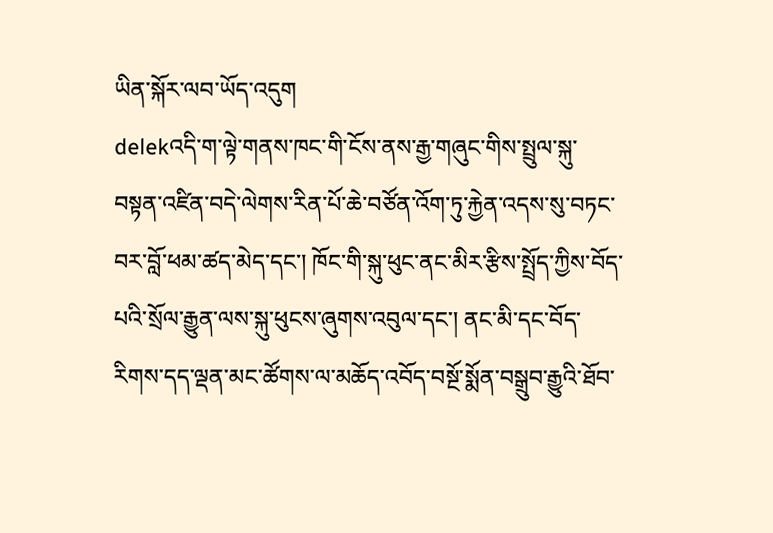ཡིན་སྐོར་ལབ་ཡོད་འདུག
delekའདི་ག་ལྟེ་གནས་ཁང་གི་ངོས་ནས་རྒྱ་གཞུང་གིས་སྤྲུལ་སྐུ་བསྟན་འཛིན་བདེ་ལེགས་རིན་པོ་ཆེ་བཙོན་འོག་ཏུ་རྐྱེན་འདས་སུ་བཏང་བར་བློ་ཕམ་ཚད་མེད་དང་། ཁོང་གི་སྐུ་ཕུང་ནང་མིར་རྩིས་སྤྲོད་ཀྱིས་བོད་པའི་སྲོལ་རྒྱུན་ལས་སྐུ་ཕུངས་ཞུགས་འབུལ་དང་། ནང་མི་དང་བོད་རིགས་དད་ལྡན་མང་ཚོགས་ལ་མཆོད་འབོད་བསྔོ་སྨོན་བསྒྲུབ་རྒྱུའི་ཐོབ་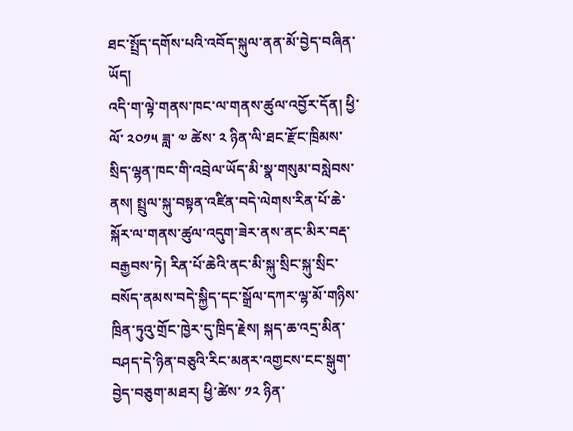ཐང་སྤྲོད་དགོས་པའི་འབོད་སྐུལ་ནན་མོ་བྱེད་བཞིན་ཡོད།
འདི་ག་ལྟེ་གནས་ཁང་ལ་གནས་ཚུལ་འབྱོར་དོན། ཕྱི་ལོ་ ༢༠༡༥ ཟླ་ ༧ ཚེས་ ༢ ཉིན་ལི་ཐང་རྫོང་ཁྲིམས་སྲིད་ལྷན་ཁང་གི་འབྲེལ་ཡོད་མི་སྣ་གསུམ་བསླེབས་ནས། སྤྲུལ་སྐུ་བསྟན་འཛིན་བདེ་ལེགས་རིན་པོ་ཆེ་སྐོར་ལ་གནས་ཚུལ་འདུག་ཟེར་ནས་ནང་མིར་བརྡ་བརྒྱབས་ཏེ། རིན་པོ་ཆེའི་ནང་མི་སྐུ་སྲིང་སྐུ་སྲིང་བསོད་ནམས་བདེ་སྐྱིད་དང་སྒྲོལ་དཀར་ལྷ་མོ་གཉིས་ཁྲིན་ཏུའུ་གྲོང་ཁྱེར་དུ་ཁྲིད་རྗེས། སྐད་ཆ་འདྲ་མིན་བཤད་དེ་ཉིན་བཅུའི་རིང་མནར་འགྱངས་ངང་སྒུག་བྱེད་བཅུག་མཐར། ཕྱི་ཚེས་ ༡༢ ཉིན་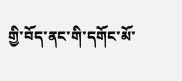གྱི་བོད་ནང་གི་དགོང་མོ་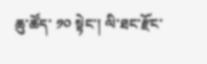ཆུ་ཚོད་ ༡༠ སྟེང་། ལི་ཐང་རྫོང་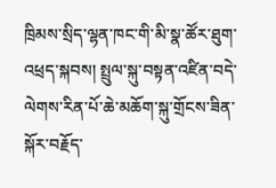ཁྲིམས་སྲིད་ལྷན་ཁང་གི་མི་སྣ་ཚོར་ཐུག་འཕྲད་སྐབས། སྤྲུལ་སྐུ་བསྟན་འཛིན་བདེ་ལེགས་རིན་པོ་ཆེ་མཆོག་སྐུ་གྲོངས་ཟིན་སྐོར་བརྗོད་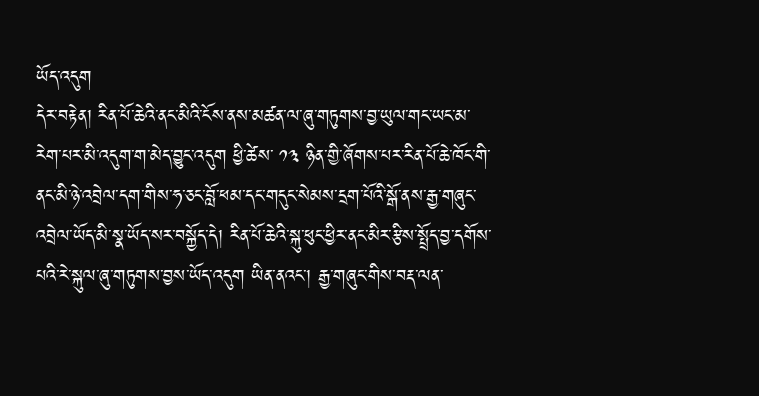ཡོད་འདུག
དེར་བརྟེན། རིན་པོ་ཆེའི་ནང་མིའི་ངོས་ནས་མཚན་ལ་ཞུ་གཏུགས་བྱ་ཡུལ་གང་ཡང་མ་རེག་པར་མི་འདུག་ག་མེད་བྱུང་འདུག ཕྱི་ཚེས་ ༡༣ ཉིན་གྱི་ཞོགས་པར་རིན་པོ་ཆེ་ཁོང་གི་ནང་མི་ཉེ་འབྲེལ་དག་གིས་ཧ་ཅང་བློ་ཕམ་དང་གདུང་སེམས་དྲག་པོའི་སྒོ་ནས་རྒྱ་གཞུང་འབྲེལ་ཡོད་མི་སྣ་ཡོད་སར་བསྐྱོད་དེ། རིན་པོ་ཆེའི་སྐུ་ཕུང་ཕྱིར་ནང་མིར་རྩིས་སྤྲོད་བྱ་དགོས་པའི་རེ་སྐུལ་ཞུ་གཏུགས་བྱས་ཡོད་འདུག ཡིན་ནའང་། རྒྱ་གཞུང་གིས་བརྡ་ལན་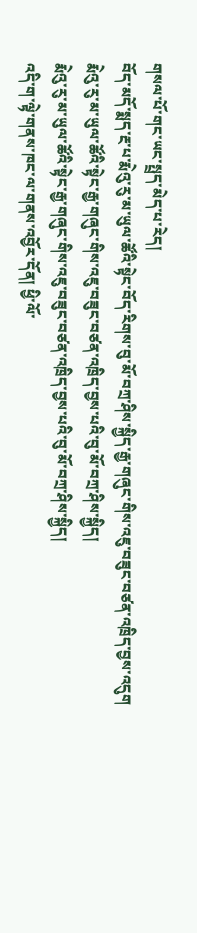གསལ་པོ་གང་ཡང་སྤྲད་མེད་པ་རེད།
བོད་མདོ་སྨད་རྔ་པ་རྨེའུ་རུ་མ་ཡུལ་ཚོའི་སྟེང་བོད་རིགས་བུ་མོ་བཀྲ་ཤིས་སྐྱིད་རྒྱ་གཞུང་གིས་འཇུ་བཟུང་བཙན་འཁྲིད་བྱས་འདུག
རྨེའུ་རུ་མ་ཡུལ་ཚོའི་སྟེང་རྒྱ་གཞུང་གིས་འཇུ་བཟུང་བཙན་འཁྲིད་བྱས་པའི་བུ་མོ་བཀྲ་ཤིས་སྐྱིད།
རྨེའུ་རུ་མ་ཡུལ་ཚོའི་སྟེང་རྒྱ་གཞུང་གིས་འཇུ་བཟུང་བཙན་འཁྲིད་བྱས་པའི་བུ་མོ་བཀྲ་ཤིས་སྐྱིད།
འདི་ག་ལྟེ་གནས་ཁང་ལ་གནས་འབྱོར་དོན། ཕྱི་ལོ་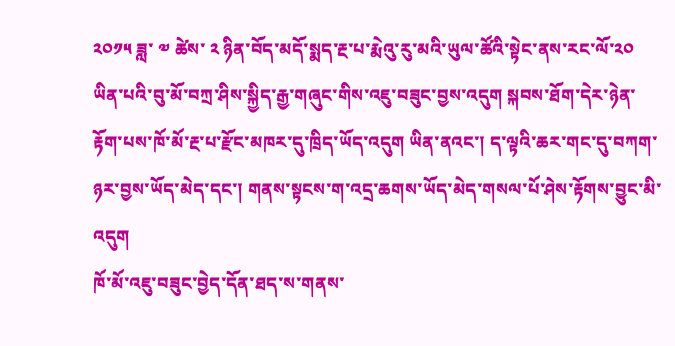༢༠༡༥ ཟླ་ ༧ ཚེས་ ༢ ཉིན་བོད་མདོ་སྨད་རྔ་པ་རྨེའུ་རུ་མའི་ཡུལ་ཚོའི་སྟེང་ནས་རང་ལོ་༢༠ ཡིན་པའི་བུ་མོ་བཀྲ་ཤིས་སྐྱིད་རྒྱ་གཞུང་གིས་འཇུ་བཟུང་བྱས་འདུག སྐབས་ཐོག་དེར་ཉེན་རྟོག་པས་ཁོ་མོ་རྔ་པ་རྫོང་མཁར་དུ་ཁྲིད་ཡོད་འདུག ཡིན་ནའང་། ད་ལྟའི་ཆར་གང་དུ་བཀག་ཉར་བྱས་ཡོད་མེད་དང་། གནས་སྟངས་ག་འདྲ་ཆགས་ཡོད་མེད་གསལ་པོ་ཤེས་རྟོགས་བྱུང་མི་འདུག
ཁོ་མོ་འཇུ་བཟུང་བྱེད་དོན་ཐད་ས་གནས་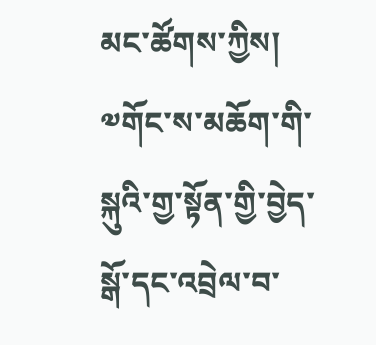མང་ཚོགས་ཀྱིས། ༧གོང་ས་མཆོག་གི་སྐུའི་གྱ་སྟོན་གྱི་བྱེད་སྒོ་དང་འབྲེལ་བ་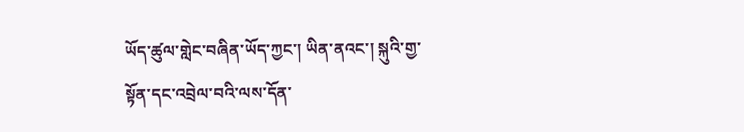ཡོད་ཚུལ་གླེང་བཞིན་ཡོད་ཀྱང་། ཡིན་ནའང་། སྐུའི་གྱ་སྟོན་དང་འབྲེལ་བའི་ལས་དོན་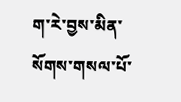ག་རེ་བྱས་མིན་སོགས་གསལ་པོ་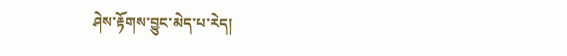ཤེས་རྟོགས་བྱུང་མེད་པ་རེད།